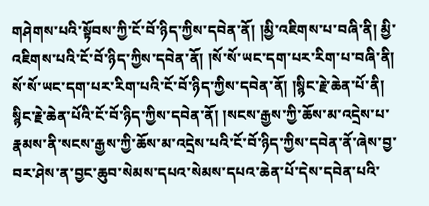གཤེགས་པའི་སྟོབས་ཀྱི་ངོ་བོ་ཉིད་ཀྱིས་དབེན་ནོ། །མྱི་འཇིགས་པ་བཞི་ནི། མྱི་འཇིགས་པའི་ངོ་བོ་ཉིད་ཀྱིས་དབེན་ནོ། །སོ་སོ་ཡང་དག་པར་རིག་པ་བཞི་ནི། སོ་སོ་ཡང་དག་པར་རིག་པའི་ངོ་བོ་ཉིད་ཀྱིས་དབེན་ནོ། །སྙིང་རྗེ་ཆེན་པོ་ནི། སྙིང་རྗེ་ཆེན་པོའི་ངོ་བོ་ཉིད་ཀྱིས་དབེན་ནོ། །སངས་རྒྱས་ཀྱི་ཆོས་མ་འདྲེས་པ་རྣམས་ནི་སངས་རྒྱས་ཀྱི་ཆོས་མ་འདྲེས་པའི་ངོ་བོ་ཉིད་ཀྱིས་དབེན་ནོ་ཞེས་བྱ་བར་ཤེས་ན་བྱང་ཆུབ་སེམས་དཔའ་སེམས་དཔའ་ཆེན་པོ་དེས་དབེན་པའི་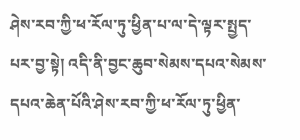ཤེས་རབ་ཀྱི་ཕ་རོལ་ཏུ་ཕྱིན་པ་ལ་དེ་ལྟར་སྤྱད་པར་བྱ་སྟེ། འདི་ནི་བྱང་ཆུབ་སེམས་དཔའ་སེམས་དཔའ་ཆེན་པོའི་ཤེས་རབ་ཀྱི་ཕ་རོལ་ཏུ་ཕྱིན་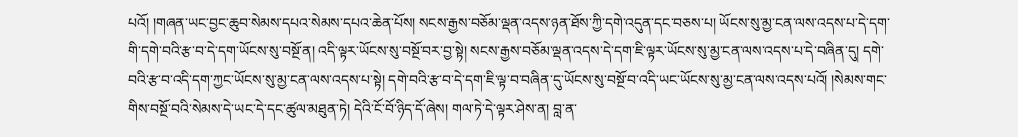པའོ། །གཞན་ཡང་བྱང་ཆུབ་སེམས་དཔའ་སེམས་དཔའ་ཆེན་པོས། སངས་རྒྱས་བཅོམ་ལྡན་འདས་ཉན་ཐོས་ཀྱི་དགེ་འདུན་དང་བཅས་པ། ཡོངས་སུ་མྱ་ངན་ལས་འདས་པ་དེ་དག་གི་དགེ་བའི་རྩ་བ་དེ་དག་ཡོངས་སུ་བསྔོ་ན། འདི་ལྟར་ཡོངས་སུ་བསྔོ་བར་བྱ་སྟེ། སངས་རྒྱས་བཅོམ་ལྡན་འདས་དེ་དག་ཇི་ལྟར་ཡོངས་སུ་མྱ་ངན་ལས་འདས་པ་དེ་བཞིན་དུ། དགེ་བའི་རྩ་བ་འདི་དག་ཀྱང་ཡོངས་སུ་མྱ་ངན་ལས་འདས་པ་སྟེ། དགེ་བའི་རྩ་བ་དེ་དག་ཇི་ལྟ་བ་བཞིན་དུ་ཡོངས་སུ་བསྔོ་བ་འདི་ཡང་ཡོངས་སུ་མྱ་ངན་ལས་འདས་པའོ། །སེམས་གང་གིས་བསྔོ་བའི་སེམས་དེ་ཡང་དེ་དང་ཚུལ་མཐུན་ཏེ། དེའི་ངོ་བོ་ཉིད་དོ་ཞེས། གལ་ཏེ་དེ་ལྟར་ཤེས་ན། བླ་ན་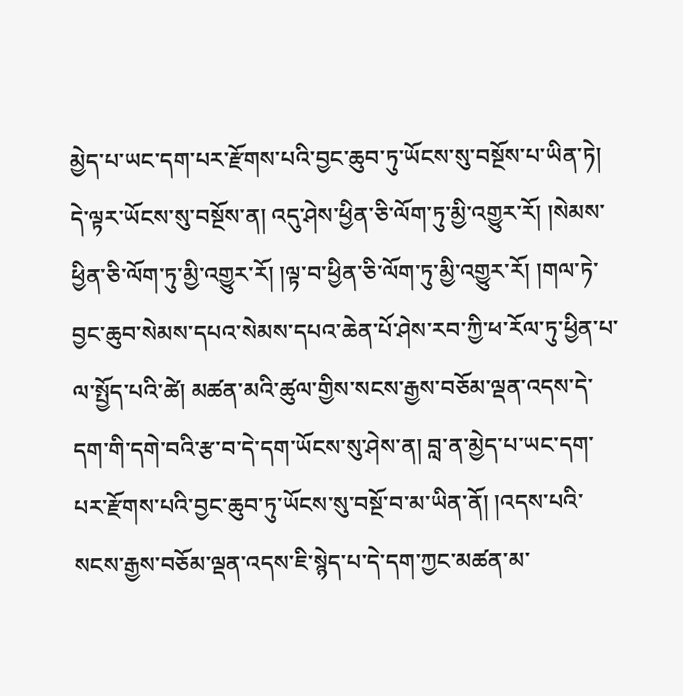མྱེད་པ་ཡང་དག་པར་རྫོགས་པའི་བྱང་ཆུབ་ཏུ་ཡོངས་སུ་བསྔོས་པ་ཡིན་ཏེ། དེ་ལྟར་ཡོངས་སུ་བསྔོས་ན། འདུ་ཤེས་ཕྱིན་ཅི་ལོག་ཏུ་མྱི་འགྱུར་རོ། །སེམས་ཕྱིན་ཅི་ལོག་ཏུ་མྱི་འགྱུར་རོ། །ལྟ་བ་ཕྱིན་ཅི་ལོག་ཏུ་མྱི་འགྱུར་རོ། །གལ་ཏེ་བྱང་ཆུབ་སེམས་དཔའ་སེམས་དཔའ་ཆེན་པོ་ཤེས་རབ་ཀྱི་ཕ་རོལ་ཏུ་ཕྱིན་པ་ལ་སྤྱོད་པའི་ཚེ། མཚན་མའི་ཚུལ་གྱིས་སངས་རྒྱས་བཅོམ་ལྡན་འདས་དེ་དག་གི་དགེ་བའི་རྩ་བ་དེ་དག་ཡོངས་སུ་ཤེས་ན། བླ་ན་མྱེད་པ་ཡང་དག་པར་རྫོགས་པའི་བྱང་ཆུབ་ཏུ་ཡོངས་སུ་བསྔོ་བ་མ་ཡིན་ནོ། །འདས་པའི་སངས་རྒྱས་བཅོམ་ལྡན་འདས་ཇི་སྙེད་པ་དེ་དག་ཀྱང་མཚན་མ་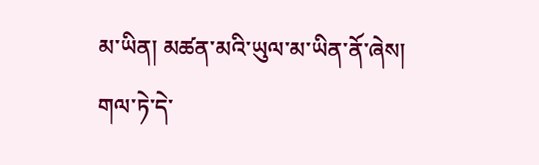མ་ཡིན། མཚན་མའི་ཡུལ་མ་ཡིན་ནོ་ཞེས། གལ་ཏེ་དེ་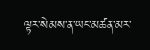ལྟར་སེམས་ན་ཡང་མཚན་མར་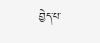བྱེད་པ་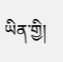ཡིན་གྱི།